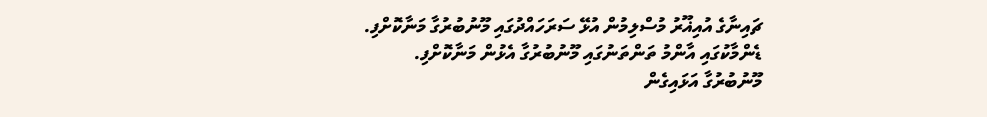ޗައިނާގެ އުއިޣޫރު މުސްލިމުން އުޅޭ ސަރަހައްދުގައި މޫނުބުރުގާ މަނާކޮށްފި.
ޑެންމާކުގައި އާންމު ތަންތަނުގައި މޫނުބުރުގާ އެޅުން މަނާކޮށްފި.
މޫނުބުރުގާ އަޅައިގެން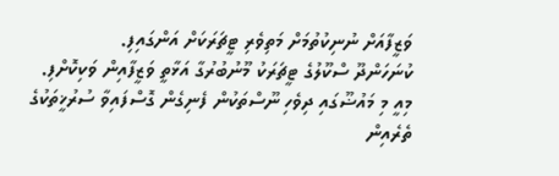ވަޒީފާއަށް ނުނިކުތުމަށް މަތިވެރި ޓީޗަރަކަށް އަންގައިފި.
ކުނަހަންދޫ ސްކޫލުގެ ޓީޗަރަކު މޫނުބުރުގާ އަޅާތީ ވަޒީފާއިން ވަކިކޮށްފި.
މިއީ މި މައުޟޫގައި ދިވެހި ނޫސްތަކުން ފެނިގެން ގޮސްފައިވާ ސުރުޚީތަކުގެ ތެރެއިން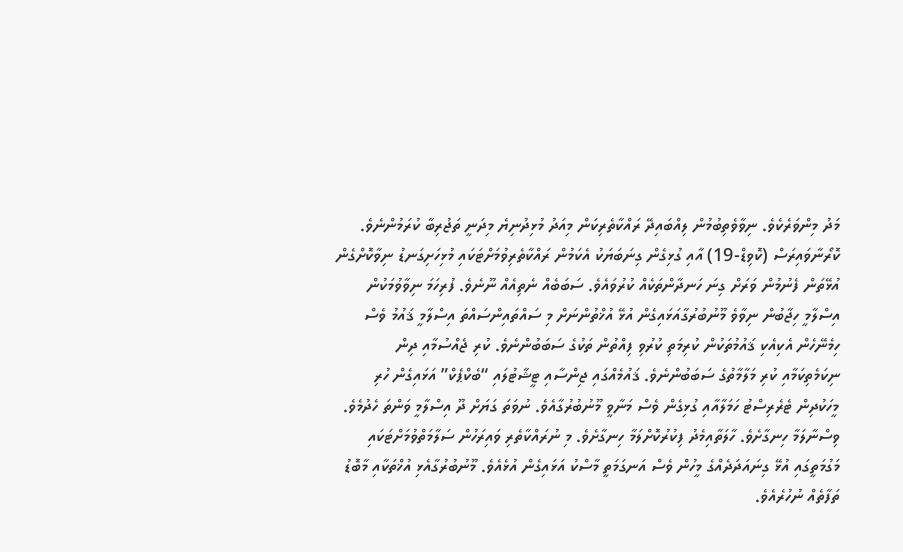މަދު މިންވަރެކެވެ. ނިވާވެތިބުމުން ލިއްބައިދޭ ރައްކާތެރިކަން މިއަދު މުޅިދުނިޔެ މިދަނީ ތަޖުރިބާ ކުރަމުންނެވެ.
ކޮރޯނާވައިރަސް (ކޮވިޑް-19) އާއި ގުޅިގެން ގިނަބަޔަކު އެކަމުން ރައްކާތެރިވުމަށްޓަކައި މުޅިހަށިގަނޑު ނިވާކޮށްގެން އުޅޭތަން ފެނުމުން ވަރަށް ގިނަ ހަނދާންތަކެއް ކުރުވައެވެ. ސަބަބެއް ނެތިއެއް ނޫނެވެ. ފުރިހަމަ ނިވާވުމަކުން އިސްލާމީ ހިޖާބުން ނިވާވެ މޫނުބުރުގާއަޅައިގެން އުޅޭ އުޚްތުންނަށް މި ސައްތައިންސައްތަ އިސްލާމީ ޤައުމު ވެސް ހިމެނޭހެން އެކިއެކި ޤައުމުތަކުން ކުރިމަތި ކުރުވި ފިއްތުން ތަކުގެ ސަބަބުންނެވެ. ކުރި ޖެއްސުމާއި ދިން ނިކަމެތިކަމާއި ކުރި މަލާމާތުގެ ސަބަބުންނެވެ. ޤައުމެއްގައި ޖިންސާއި ޓީޝާޓުލައި “ބެކްޕެކް” އަޅައިގެން ހުރި މީހަކުދިން ޓެރެރިސްޓު ހަމަލާއާއި ގުޅިގެން ވެސް މަނާވީ މޫނުބުރުގާއެވެ. ނުވަތަ ގަޔަށް ދޫ އިސްލާމީ ވަންތަ ހެދުމެވެ.
ވިސްނާލަމާ ހިނގާށެވެ. ހާލަތާއިމެދު ފިކުރުކޮށްލަމާ ހިނގާށެވެ. މި ނުރައްކާތެރި ވައިރަހުން ސަލާމަތްވުމަށްޓަކައި މަގުމަތީގައި އުޅޭ ގިނައަދަދެއްގެ މީހުން ވެސް އަނގަމަތީ މާސްކު އަޅައިގެން އުޅެއެވެ. މޫނުބުރުގާއެޅި އުޚްތަކާއި މާބޮޑު ތަފާތެއް ނުހުރެއެވެ.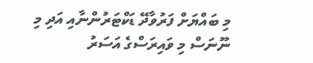މި ބައްޔަށް ފަރުވާދޭ ޑަކްޓަރުންނާއި އަދި މި ނޫނަސް މި ވައިރަސްގެ އަސަރު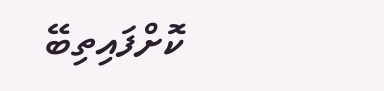ކޮށްފައިތިބޭ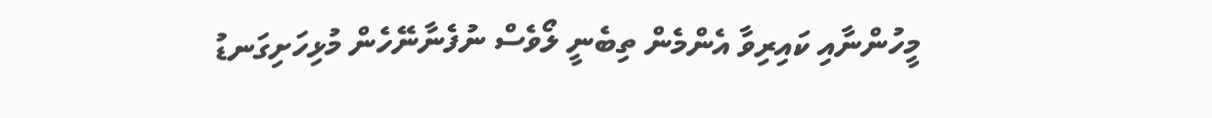މީހުންނާއި ކައިރިވާ އެންމެން ތިބެނީ ލޯވެސް ނުފެނާނޭހެން މުޅިހަށިގަނޑު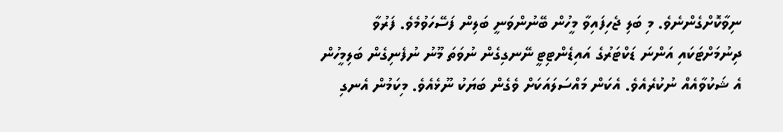ނިވާކޮށްގެންނެވެ. މި ބަލި ޖެހިފައިވާ މީހުން ބޭނުންވަނީ ބަލިން ފަސޭހަވުމެވެ. ފަރުވާ ދިނުމަށްޓަކައި އަންނަ ޑަކްޓަރުގެ އައިޑެންޓިޓީ ނޭނގިގެން ނުވަތަ މޫނު ނުފެނިގެން ބަލިމީހުން އެ ޝަކުވާއެއް ނުކުރެއެވެ. އެކަން މައްސަލައަކަށް ވެގެން ބަޔަކު ނޫޅެއެވެ. މިކަމުން އެނގި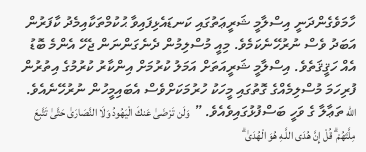ހާމަވެގެންދަނީ އިސްލާމީ ޝަރީޢަތުގައި ކަނޑައެޅިފައިވާ ޙުކުމްތަކާއިމެދު ކާފަރުން އަބަދު ވެސް ނުރުހޭނެކަމެވެ. މިއީ މުސްލިމުން ދެނެގަންނަން ޖެހޭ އެންމެ ބޮޑު އެއް ހަޤީޤަތެވެ. އިސްލާމީ ޝަރީއަތަށް އަމަލު ކުރުމަށް އިންކާރު ކުރުމުގެ އިތުރުން ފުރިހަމަ މުސްލިމެއްގެ ގޮތުގައި މީހަކު ހުރުމަކަށްވެސް އެބައިމީހުން ނުރުހޭނެއެވެ. الله ތަޢާލާ ގެ ވަހީ ބަސްފުޅުގައިވެއެވެ. ” وَلَن تَرْ‌ضَىٰ عَنكَ الْيَهُودُ وَلَا النَّصَارَ‌ىٰ حَتَّىٰ تَتَّبِعَ مِلَّتَهُمْ ۗ قُلْ إِنَّ هُدَى اللَّـهِ هُوَ الْهُدَىٰ ۗ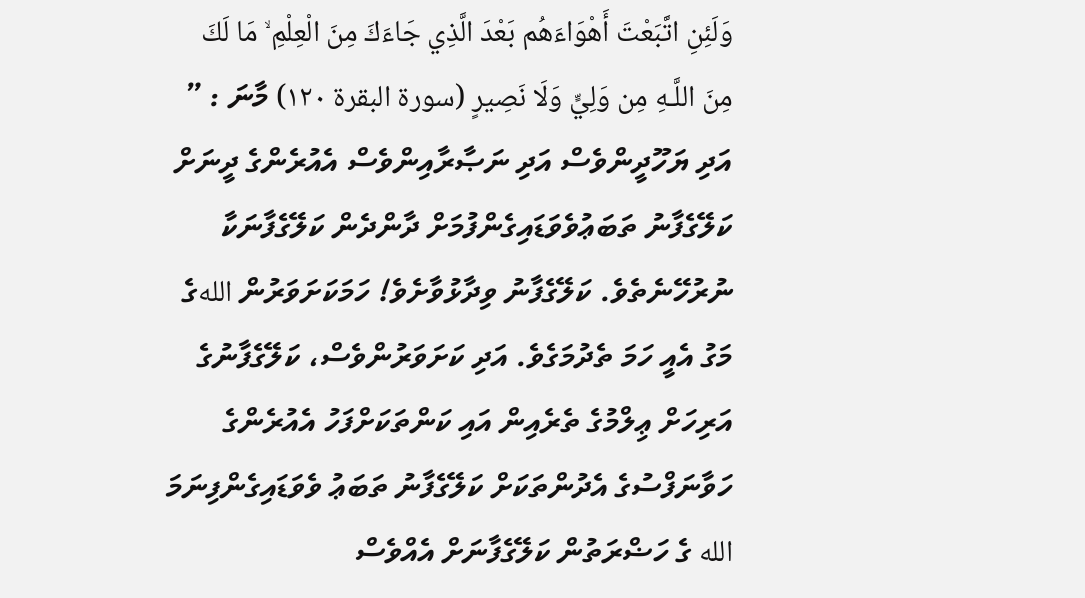وَلَئِنِ اتَّبَعْتَ أَهْوَاءَهُم بَعْدَ الَّذِي جَاءَكَ مِنَ الْعِلْمِ ۙ مَا لَكَ مِنَ اللَّـهِ مِن وَلِيٍّ وَلَا نَصِيرٍ‌ (سورة البقرة ١٢٠) މާނަ : ” އަދި ޔަހޫދީންވެސް އަދި ނަޞާރާއިންވެސް އެއުރެންގެ ދީނަށް ކަލޭގެފާނު ތަބަޢުވެވަޑައިގެންފުމަށް ދާންދެން ކަލޭގެފާނަކާ ނުރުހޭނެތެވެ. ކަލޭގެފާނު ވިދާޅުވާށެވެ! ހަމަކަށަވަރުން اللهގެ މަގު އެއީ ހަމަ ތެދުމަގެވެ. އަދި ކަށަވަރުންވެސް، ކަލޭގެފާނުގެ އަރިހަށް ޢިލްމުގެ ތެރެއިން އައި ކަންތަކަށްފަހު އެއުރެންގެ ހަވާނަފްސުގެ އެދުންތަކަށް ކަލޭގެފާނު ތަބަޢު ވެވަޑައިގެންފިނަމަ الله ގެ ހަޟްރަތުން ކަލޭގެފާނަށް އެއްވެސް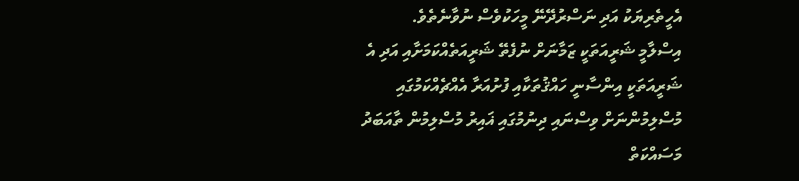އެހީތެރިޔަކު އަދި ނަސްރުދޭނޭ މީހަކުވެސް ނުވާނެތެވެ.
އިސްލާމީ ޝަރީއަތަކީ ޒަމާނަށް ނުފެތޭ ޝަރީއަތެއްކަމަށާއި އަދި އެ ޝަރީއަތަކީ އިންސާނީ ހައްޤުތަކާއި ފުށުއަރާ އެއްޗެއްކަމުގައި މުސްލިމުންނަށް ވިސްނައި ދިނުމުގައި ޣައިރު މުސްލިމުން ތާއަބަދު މަސައްކަތް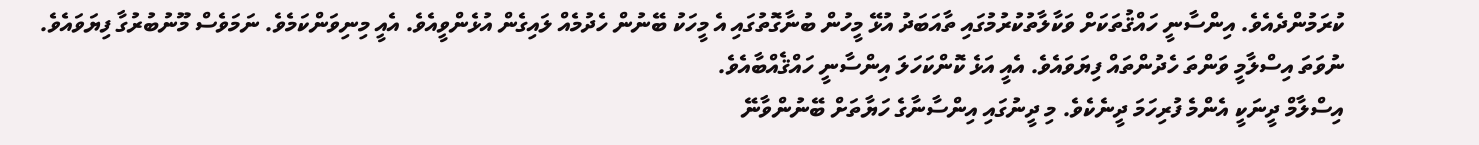ކުރަމުންދެއެވެ. އިންސާނީ ހައްޤުތަކަށް ވަކާލާތުކުރުމުގައި ތާއަބަދު އުޅޭ މީހުން ބުނާގޮތުގައި އެ މީހަކު ބޭނުން ހެދުމެއް ލައިގެން އުޅެންވީއެވެ. އެއީ މިނިވަންކަމެވެ. ނަމަވެސް މޫނުބުރުގާ ފިޔަވައެވެ. ނުވަތަ އިސްލާމީ ވަންތަ ހެދުންތައް ފިޔަވައެވެ. އެއީ އަޅެ ކޮންކަހަލަ އިންސާނީ ހައްޤެއްބާއެވެ.
އިސްލާމް ދީނަކީ އެންމެ ފުރިހަމަ ދީނެކެވެ. މި ދީނުގައި އިންސާނާގެ ހަޔާތަށް ބޭނުންވާނޭ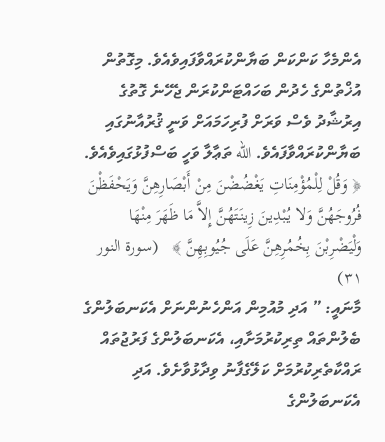އެންމެހާ ކަންކަން ބަޔާންކުރައްވާފައިވެއެވެ. މިގޮތުން އުޚްތުންގެ ހެދުން ބަހައްޓަންކުރަން ޖެހޭނެ ގޮތުގެ އިރުޝާދު ވެސް ވަރަށް ފުރިހަމައަށް ވަނީ ޤުރުއާނުގައި ބަޔާންކުރައްވާފައެވެ. الله ތަޢާލާ ވަހީ ބަސްފުޅުގައިވެއެވެ. ﴿ وَقُلْ لِلْمُؤْمِنَاتِ يَغْضُضْنَ مِنْ أَبْصَارِهِنَّ وَيَحْفَظْنَ فُرُوجَهُنَّ وَلا يُبْدِينَ زِينَتَهُنَّ إِلاَّ مَا ظَهَرَ مِنْهَا وَلْيَضْرِبْنَ بِخُمُرِهِنَّ عَلَى جُيُوبِهِنَّ ﴾   (سورة النور ٣١)
މާނައީ: ” އަދި މުއުމިން އަންހެނުންނަށް އެކަނބަލުންގެ ބެލުންތައް ތިރިކުރުމަށާއި، އެކަނބަލުންގެ ފަރުޖުތައް ރައްކާތެރިކުރުމަށް ކަލޭގެފާނު ވިދާޅުވާށެވެ. އަދި އެކަނބަލުންގެ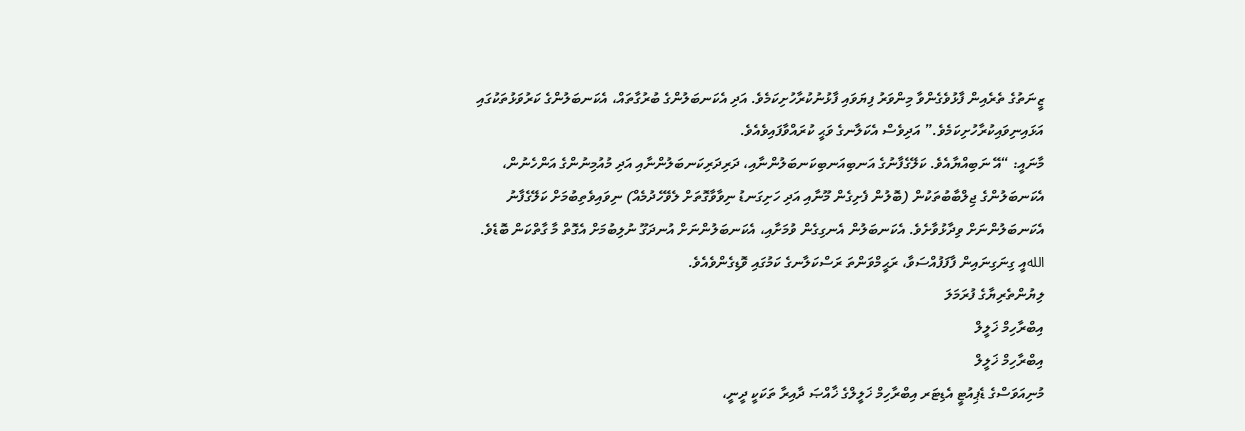ޒީނަތުގެ ތެރެއިން ފާޅުވެގެންވާ މިންވަރު ފިޔަވައި ފާޅުނުކުރާހުށިކަމެވެ. އަދި އެކަނބަލުންގެ ބުރުގާތައް، އެކަނބަލުންގެ ކަރުވަޅުތަކުގައި އަޅައިނިވައިކުރާހުށިކަމެވެ.” އަދިވެސް އެކަލާނގެ ވަޙީ ކުރައްވާފައިވެއެވެ.
މާނައީ: “އޭ ނަބިއްޔާއެވެ. ކަލޭގެފާނުގެ އަނބިއަނބިކަނބަލުންނާއި، ދަރިދަރިކަނބަލުންނާއި އަދި މުއުމިނުންގެ އަންހެނުން، އެކަނބަލުންގެ ޖިލްބާބުތަކުން (ބޮލުން ފެށިގެން މޫނާއި އަދި ހަށިގަނޑު ނިވާވާގޮތަށް ލެވޭހެދުމެއް) ނިވައިވެތިބުމަށް ކަލޭގެފާނު އެކަނބަލުންނަށް ވިދާޅުވާށެވެ. އެކަނބަލުން އެނގިގެން ވުމަށާއި، އެކަނބަލުންނަށް އުނދަގޫ ނުލިބުމަށް އެގޮތް މާ ގާތްކަން ބޮޑެވެ. اللهއީ ގިނަގިނައިން ފާފަފުއްސަވާ، ރަޙީމްވަންތަ ރަސްކަލާނގެ ކަމުގައި ވޮޑިގެންވެއެވެ.
ލިޔުންތެރިޔާގެ ފުރަމަލަ
އިބްރާހިމް ޚަލީލް
އިބްރާހިމް ޚަލީލް
މުނިއަވަސްގެ ޑެޕިއުޓީ އެޑިޓަރ އިބްރާހިމް ޚަލީލްގެ ޚާއްޞަ ދާއިރާ ތަކަކީ ދީނީ،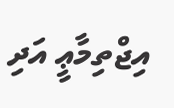އިޖްތިމާޢީ އަދި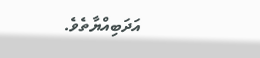އަދަބިއްޔާތެވެ.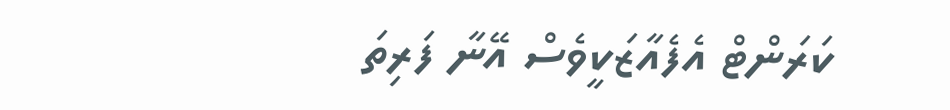ކަރަންޓް އެފެއާޒަކީވެސް އޭނާ ފަރިތަ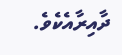ދާއިރާއެކެވެ.